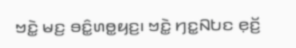ꤠꤢꤧ꤭ ꤗꤢ꤬ ꤋꤢꤨ꤭ꤛꤥ꤭ꤟꤢ꤬꤯ ꤠꤢꤧ꤭ ꤚꤢ꤭ꤡꤝꤢ ꤕ꤫ꤢꤩ꤬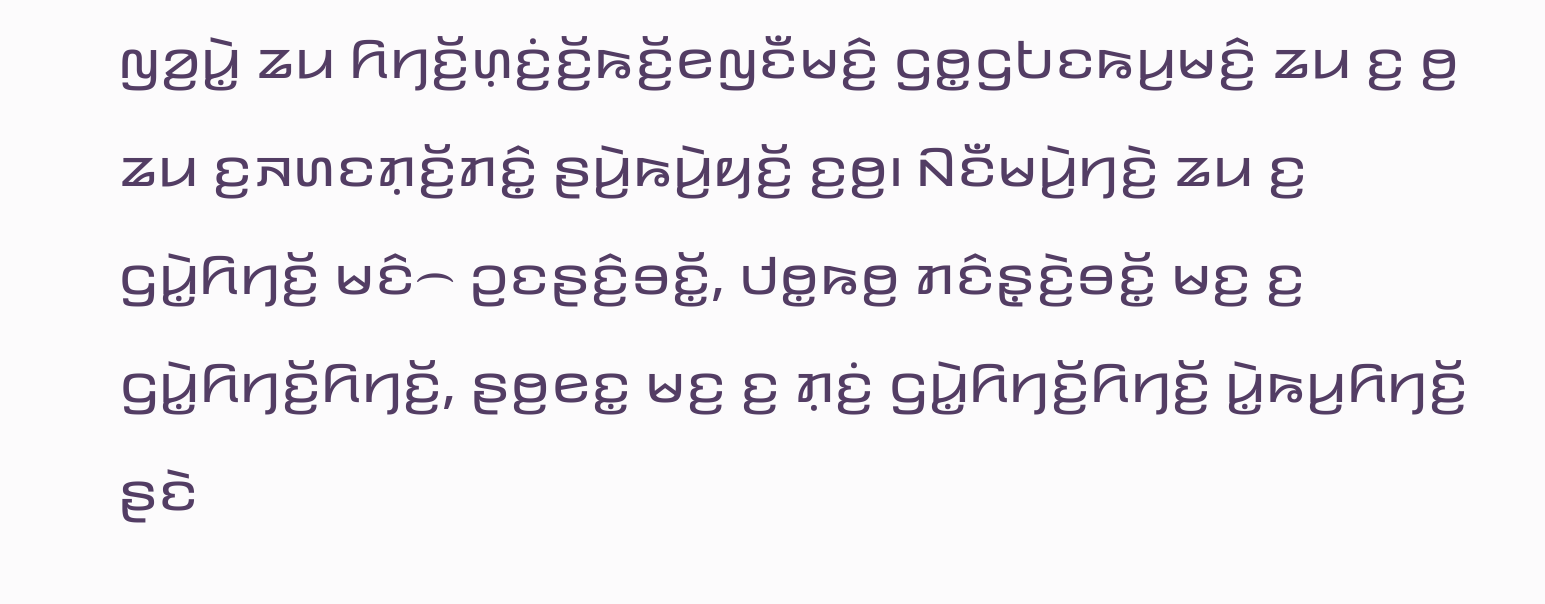ꤜꤤ꤬ꤣꤧ꤭ ꤘꤣ ꤖꤚꤢꤩ꤬ꤛ꤫ꤢꤦ꤬ꤢꤩ꤬ꤒꤢꤩ꤬ꤕꤜꤢꤪꤗꤢꤨ꤬ ꤞꤥ꤭ꤞꤝꤢꤒꤣ꤬ꤗꤢꤨ꤬ ꤘꤣ ꤢ꤬ ꤥ꤬ ꤘꤣ ꤢ꤬ꤏꤛꤢꤊ꤫ꤢꤩ꤬ꤊꤢꤨ꤭ ꤔꤣꤧ꤬ꤒꤣꤧ꤬ꤟꤢꤩ꤬ ꤢ꤬ꤥ꤬꤯ ꤡꤢꤪꤗꤣꤧ꤬ꤚꤢꤧ꤬ ꤘꤣ ꤢ꤬ ꤞꤣꤧ꤭ꤖꤚꤢꤩ꤬ ꤗꤢꤨ꤮ ꤑꤢꤔꤢꤨ꤬ꤋꤢꤩ꤭, ꤓꤥ꤭ꤒꤥ꤬ ꤊꤢꤨꤔ꤫ꤢꤧ꤬ꤋꤢꤩ꤭ ꤗꤢ꤬ ꤢ꤬ ꤞꤣꤧ꤭ꤖꤚꤢꤩ꤬ꤖꤚꤢꤩ꤬, ꤔꤥ꤬ꤕꤢ꤭ ꤗꤢ꤬ ꤢ꤬ ꤊ꤫ꤢꤦ꤬ ꤞꤣꤧ꤭ꤖꤚꤢꤩ꤬ꤖꤚꤢꤩ꤬ ꤣꤧ꤭ꤒꤣ꤬ꤖꤚꤢꤩ꤬ ꤔꤢꤧ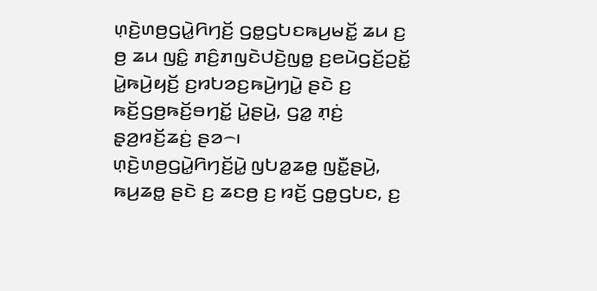ꤛ꤫ꤢꤧ꤬ꤛꤥ꤬ꤞꤣꤧ꤭ꤖꤚꤢꤩ꤬ ꤞꤥ꤭ꤞꤝꤢꤒꤣ꤬ꤗꤢꤩ꤭ ꤘꤣ ꤢ꤬ ꤥ꤬ ꤘꤣ ꤜꤢꤨ꤭ ꤊꤢꤨ꤬ꤊꤜꤢꤧꤓꤢꤧ꤬ꤜꤥ꤭ ꤢ꤬ꤕꤣꤧꤞꤢꤩ꤬ꤑꤢꤩ꤭ ꤣꤧ꤭ꤒꤣꤧ꤬ꤟꤢꤩ꤬ ꤢ꤬ꤙꤝꤤꤢ꤬ꤒꤣꤧ꤬ꤚꤣꤧ꤭ ꤔꤢꤧ ꤢ꤬ ꤒꤢꤩ꤬ꤞꤥ꤬ꤒꤢꤩ꤬ꤋꤚꤢꤩ꤭ ꤣꤧ꤭ꤔꤣꤧ꤬, ꤞꤤ꤭ ꤊ꤫ꤢꤦ꤬ ꤔ꤫ꤤ꤬ꤙꤢꤩ꤬ꤘꤢꤦ꤬ ꤔꤤ꤮꤯
ꤛ꤫ꤢꤧ꤬ꤛꤥ꤬ꤞꤣꤧ꤭ꤖꤚꤢꤩ꤬ꤣꤧ꤭ ꤜꤝꤤ꤭ꤘꤥ꤭ ꤜꤢꤪ꤭ꤔꤣꤧ꤬, ꤒꤣ꤬ꤘꤥ꤭ ꤔꤢꤧ ꤢ꤬ ꤘꤢꤥ꤬ ꤢ꤬ ꤙꤢꤩ꤬ ꤞꤥ꤭ꤞꤝꤢ, ꤢ꤬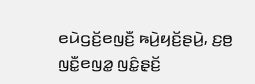ꤕꤣꤧꤞꤢꤩ꤬ꤕꤜꤢꤪ꤬ ꤒꤣꤧ꤬ꤟꤢꤩ꤬ꤔꤣꤧ꤬, ꤢ꤬ꤥ꤬ ꤜꤢꤪ꤭ꤕꤜꤤ꤭ ꤜꤢꤨ꤭ꤔ꤫ꤢꤩ꤬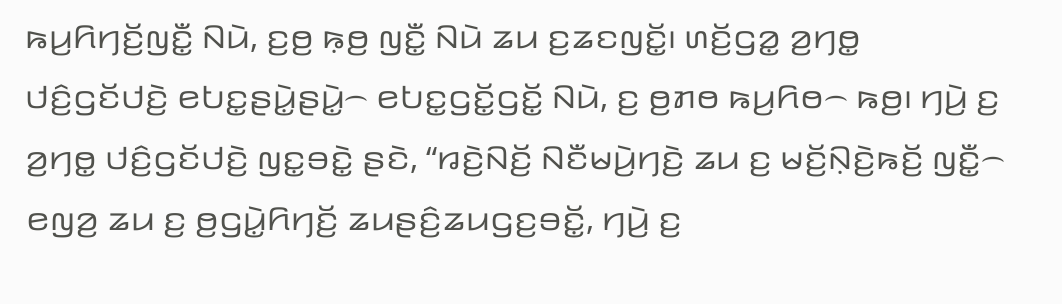ꤒꤣ꤬ꤖꤚꤢꤩ꤬ꤜꤢꤪ꤭ ꤡꤣꤧ, ꤢ꤬ꤥ꤬ ꤒ꤫ꤥ꤬ ꤜꤢꤪ꤭ ꤡꤣꤧ ꤘꤣ ꤢ꤬ꤘꤢꤜꤢꤩ꤭꤯ ꤛꤢꤩ꤬ꤞꤤ꤭ ꤤ꤬ꤚꤥ꤭ ꤓꤢꤨ꤬ꤞꤢꤩꤓꤢꤧ꤬ ꤕꤝꤢ꤭ꤔꤣꤧ꤭ꤔꤣꤧ꤭꤮ ꤕꤝꤢ꤭ꤞꤢꤩ꤭ꤞꤢꤩ꤭ ꤡꤣꤧ, ꤢ꤬ ꤥ꤬ꤊꤥ ꤒꤣ꤬ꤖꤥ꤮ ꤒꤥ꤬꤯ ꤚꤣꤧ꤬ ꤢ꤬ ꤤ꤬ꤚꤥ꤭ ꤓꤢꤨ꤬ꤞꤢꤩꤓꤢꤧ꤬ ꤜꤢ꤭ꤋꤢꤧ꤭ ꤔꤢꤧ, “ꤙꤢꤧ꤬ꤡꤢꤩ꤬ ꤡꤢꤪꤗꤣꤧ꤬ꤚꤢꤧ꤬ ꤘꤣ ꤢ꤬ ꤗꤢꤩ꤬ꤡ꤫ꤢꤧ꤬ꤒꤢꤩ꤬ ꤜꤢꤪ꤭꤮ ꤕꤜꤤ꤬ ꤘꤣ ꤢ꤬ ꤥ꤬ꤞꤣꤧ꤭ꤖꤚꤢꤩ꤬ ꤘꤣꤔꤢꤨ꤬ꤘꤣꤞꤢ꤬ꤋꤢꤩ꤭, ꤚꤣꤧ꤬ ꤢ꤬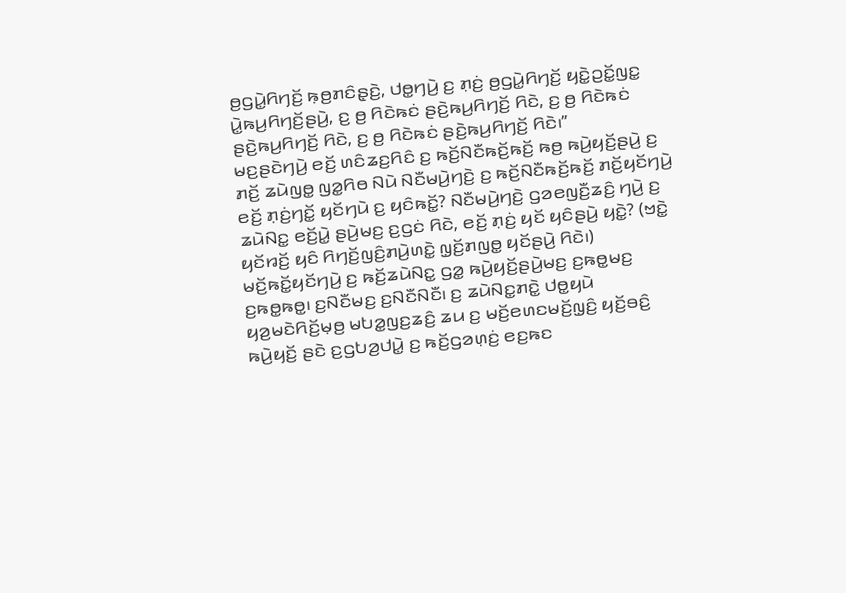ꤥ꤬ꤞꤣꤧ꤭ꤖꤚꤢꤩ꤬ ꤒ꤫ꤥ꤬ꤊꤢꤨꤔ꤫ꤢꤧ꤬, ꤓꤥ꤭ꤚꤣꤧ꤬ ꤢ꤬ ꤊ꤫ꤢꤦ꤬ ꤥ꤬ꤞꤣꤧ꤭ꤖꤚꤢꤩ꤬ ꤟꤢꤧ꤭ꤑꤢꤩ꤭ꤜꤢ꤭ ꤣꤧ꤭ꤒꤣ꤬ꤖꤚꤢꤩ꤬ꤔꤣꤧ꤬, ꤢ꤬ ꤥ꤬ ꤖꤢꤧꤒꤢꤦ ꤔꤢꤧ꤬ꤒꤣ꤬ꤖꤚꤢꤩ꤬ ꤖꤢꤧ, ꤢ꤬ ꤥ꤬ ꤖꤢꤧꤒꤢꤦ ꤔꤢꤧ꤬ꤒꤣ꤬ꤖꤚꤢꤩ꤬ ꤖꤢꤧ, ꤢ꤬ ꤥ꤬ ꤖꤢꤧꤒꤢꤦ ꤔꤢꤧ꤬ꤒꤣ꤬ꤖꤚꤢꤩ꤬ ꤖꤢꤧ꤯”
ꤗꤢ꤬ꤔꤢꤧꤚꤣꤧ꤬ ꤕꤢꤩ꤬ ꤛꤢꤨꤘꤢ꤬ꤖꤢꤨ ꤢ꤬ ꤒꤢꤩ꤬ꤡꤢꤪꤒꤢꤩ꤬ꤒꤢꤩ꤬ ꤒꤥ꤬ ꤒꤣꤧ꤬ꤟꤢꤩ꤬ꤔꤣꤧ꤬ ꤢ꤬ ꤊꤢꤩ꤬ ꤘꤣꤧꤜꤥ꤭ ꤜꤤ꤭ꤖꤥ ꤡꤣꤧ ꤡꤢꤪꤗꤣꤧ꤬ꤚꤢꤧ꤬ ꤢ꤬ ꤒꤢꤩ꤬ꤡꤢꤪꤒꤢꤩ꤬ꤒꤢꤩ꤬ ꤊꤢꤩ꤬ꤟꤢꤩꤚꤣꤧ꤬ ꤕꤢꤩ꤬ ꤊ꤫ꤢꤦ꤬ꤚꤢꤩ꤭ ꤟꤢꤩꤚꤣꤧ ꤢ꤬ ꤟꤢꤨꤒꤢꤩ꤭? ꤡꤢꤪꤗꤣꤧ꤬ꤚꤢꤧ꤬ ꤞꤤꤕꤜꤢꤪ꤬ꤘꤢꤨ꤬ ꤚꤣꤧ꤬ ꤢ꤬ ꤘꤣꤧꤡꤢ꤭ ꤕꤢꤩ꤬ꤣꤧ꤭ ꤔꤣꤧ꤬ꤗꤢ꤬ ꤢ꤬ꤞꤢꤦ ꤖꤢꤧ, ꤕꤢꤩ꤬ ꤊ꤫ꤢꤦ꤬ ꤟꤢꤩ ꤟꤢꤨꤔꤣꤧ꤬ ꤟꤢꤧ꤭? (ꤠꤢꤧ꤭ ꤟꤢꤩꤙꤢꤩ꤬ ꤟꤢꤨ ꤖꤚꤢꤩ꤬ꤜꤢꤨ꤬ꤊꤣꤧ꤬ꤛꤢꤧ꤭ ꤜ꤫ꤢꤩ꤬ꤊꤜꤥ꤭ ꤟꤢꤩꤔꤣꤧ꤬ ꤖꤢꤧ꤯)
ꤗꤢꤩ꤬ꤒꤢꤩ꤭ꤟꤢꤩꤚꤣꤧ꤬ ꤢ꤬ ꤒꤢꤩ꤬ꤘꤣꤧꤡꤢ꤭ ꤞꤤ꤭ ꤒꤣꤧ꤬ꤟꤢꤩ꤬ꤔꤣꤧ꤬ꤗꤢ꤬ ꤢ꤬ꤒꤥ꤭ꤗꤢ꤬ ꤢ꤬ꤒꤥ꤭ꤒꤥ꤭꤯ ꤢ꤬ꤡꤢꤪꤗꤢ꤬ ꤢ꤬ꤡꤢꤪꤡꤢꤪ꤯ ꤢ꤬ ꤘꤣꤧꤡꤢ꤭ꤊꤢꤧ꤭ ꤓꤥ꤭ꤟꤣꤧ ꤟꤤ꤬ꤗꤢꤧꤖꤢꤩ꤬ꤗ꤫ꤥ꤬ ꤗꤝꤤ꤭ꤜꤢ꤬ꤘꤢꤨ꤬ ꤘꤣ ꤢ꤬ ꤗꤢꤩ꤬ꤕꤛꤢꤗꤢꤩ꤬ꤜ꤫ꤢꤨ꤬ ꤟꤢꤩ꤬ꤋꤢꤨ꤬ ꤒꤣꤧ꤬ꤟꤢꤩ꤬ ꤔꤢꤧ ꤢ꤬ꤞꤝꤤ꤬ꤓꤣꤧ꤭ ꤢ꤬ ꤒꤢꤩ꤬ꤞꤤꤛ꤫ꤢꤦ꤬ ꤕꤢ꤬ꤒꤢ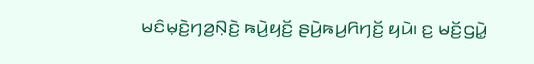ꤗꤢꤨꤗ꤫ꤢꤧ꤬ꤚꤤ꤬ꤡ꤫ꤢꤧ꤬ ꤒꤣꤧ꤬ꤟꤢꤩ꤬ ꤔꤣꤧ꤬ꤒꤣ꤬ꤖꤚꤢꤩ꤬ ꤟꤣꤧ꤯ ꤢ꤬ ꤗꤢꤩ꤬ꤞꤣꤧ꤭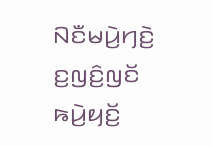ꤡꤢꤪꤗꤣꤧ꤬ꤚꤢꤧ꤬ ꤢ꤬ꤜꤢꤨ꤬ꤜꤢꤩ ꤒꤣꤧ꤬ꤟꤢꤩ꤬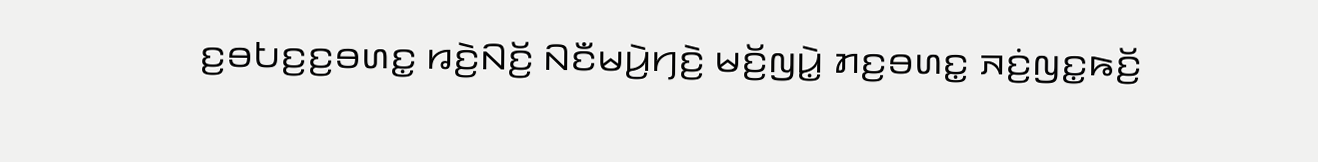ꤢ꤬ꤋꤝꤢ꤬ꤢ꤬ꤋꤛꤢ꤭ ꤙꤢꤧ꤬ꤡꤢꤩ꤬ ꤡꤢꤪꤗꤣꤧ꤬ꤚꤢꤧ꤬ ꤗꤢꤩ꤬ꤜꤣꤧ꤭ ꤊꤢ꤬ꤋꤛꤢ꤭ ꤏꤢꤦ꤬ꤜꤢ꤭ꤒꤢꤩ꤬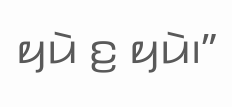ꤟꤣꤧ ꤢ꤬ ꤟꤣꤧ꤯”